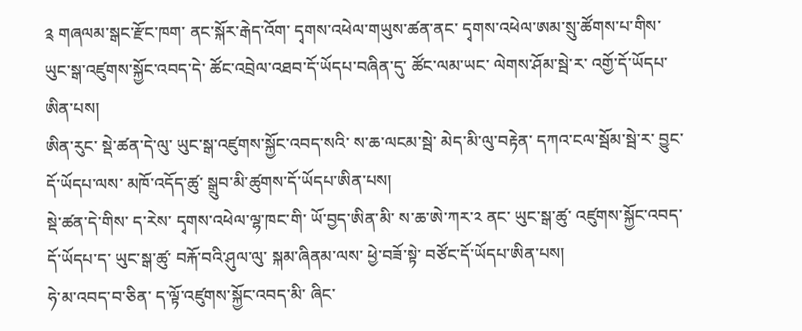༉ གཞལམ་སྒང་རྫོང་ཁག་ ནང་སྐོར་རྒེད་འོག་ དྭགས་འཕེལ་གཡུས་ཚན་ནང་ དྭགས་འཕེལ་ཨམ་སྲུ་ཚོགས་པ་གིས་ ཡུང་སྒ་འཛུགས་སྐྱོང་འབད་དེ་ ཚོང་འབྲེལ་འཐབ་དོ་ཡོདཔ་བཞིན་དུ་ ཚོང་ལམ་ཡང་ ལེགས་ཤོམ་སྦེ་ར་ འགྱོ་དོ་ཡོདཔ་ཨིན་པས།
ཨིན་རུང་ སྡེ་ཚན་དེ་ལུ་ ཡུང་སྒ་འཛུགས་སྐྱོང་འབད་སའི་ ས་ཆ་ལངམ་སྦེ་ མེད་མི་ལུ་བརྟེན་ དཀའ་ངལ་སྦོམ་སྦེ་ར་ བྱུང་དོ་ཡོདཔ་ལས་ མཁོ་འདོད་ཚུ་ སྒྲུབ་མི་ཚུགས་དོ་ཡོདཔ་ཨིན་པས།
སྡེ་ཚན་དེ་གིས་ ད་རེས་ དྭགས་འཕེལ་ལྷ་ཁང་གི་ ཡོ་བྱད་ཨིན་མི་ ས་ཆ་ཨེ་ཀར་༢ ནང་ ཡུང་སྒ་ཚུ་ འཛུགས་སྐྱོང་འབད་དོ་ཡོདཔ་ད་ ཡུང་སྒ་ཚུ་ བརྐོ་བའི་ཤུལ་ལུ་ སྐམ་ཞིནམ་ལས་ ཕྱེ་བཟོ་སྟེ་ བཙོང་དོ་ཡོདཔ་ཨིན་པས།
ཧེ་མ་འབད་བ་ཅིན་ ད་ལྟོ་འཛུགས་སྐྱོང་འབད་མི་ ཞིང་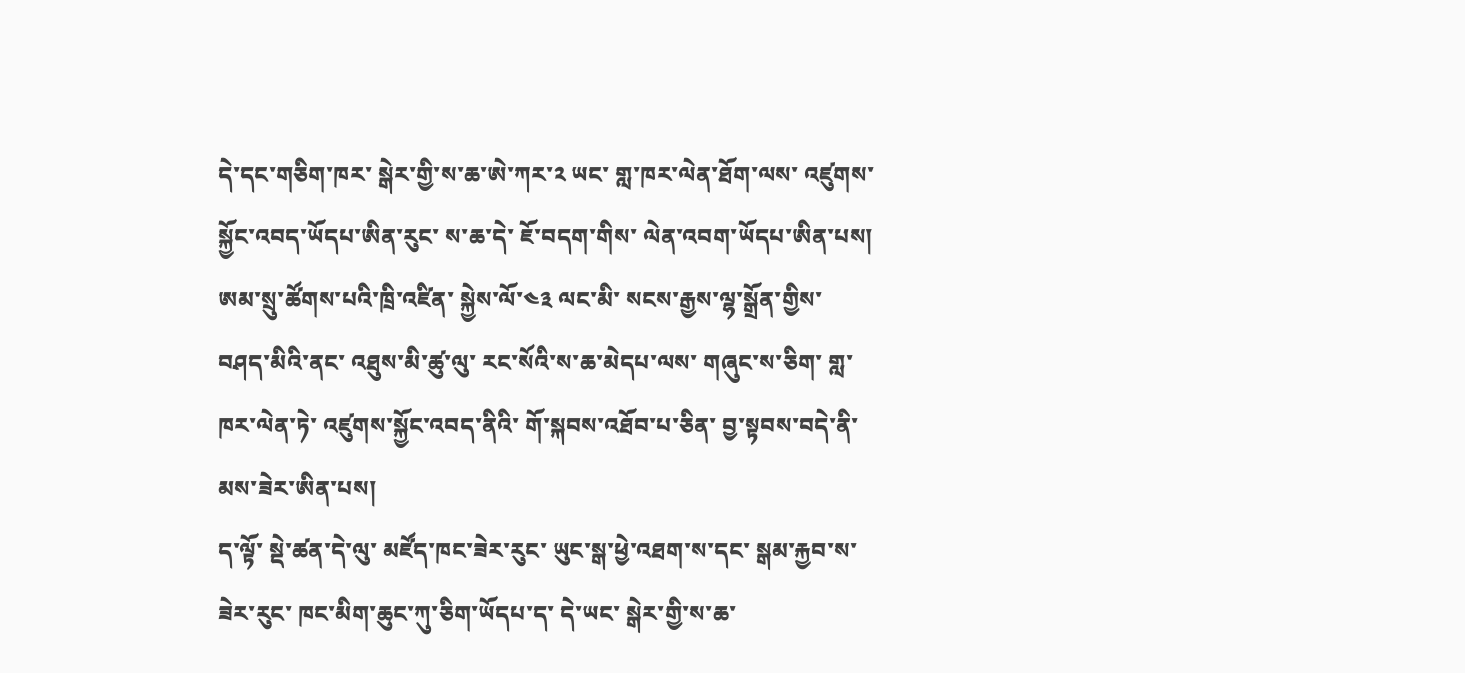དེ་དང་གཅིག་ཁར་ སྒེར་གྱི་ས་ཆ་ཨེ་ཀར་༢ ཡང་ གླ་ཁར་ལེན་ཐོག་ལས་ འཛུགས་སྐྱོང་འབད་ཡོདཔ་ཨིན་རུང་ ས་ཆ་དེ་ ཇོ་བདག་གིས་ ལེན་འབག་ཡོདཔ་ཨིན་པས།
ཨམ་སྲུ་ཚོགས་པའི་ཁྲི་འཛིན་ སྐྱེས་ལོ་༤༣ ལང་མི་ སངས་རྒྱས་ལྷ་སྒྲོན་གྱིས་ བཤད་མིའི་ནང་ འཐུས་མི་ཚུ་ལུ་ རང་སོའི་ས་ཆ་མེདཔ་ལས་ གཞུང་ས་ཅིག་ གླ་ཁར་ལེན་ཏེ་ འཛུགས་སྐྱོང་འབད་ནིའི་ གོ་སྐབས་འཐོབ་པ་ཅིན་ བྱ་སྟབས་བདེ་ནི་མས་ཟེར་ཨིན་པས།
ད་ལྟོ་ སྡེ་ཚན་དེ་ལུ་ མཛོད་ཁང་ཟེར་རུང་ ཡུང་སྒ་ཕྱེ་འཐག་ས་དང་ སྒམ་རྐྱབ་ས་ཟེར་རུང་ ཁང་མིག་ཆུང་ཀུ་ཅིག་ཡོདཔ་ད་ དེ་ཡང་ སྒེར་གྱི་ས་ཆ་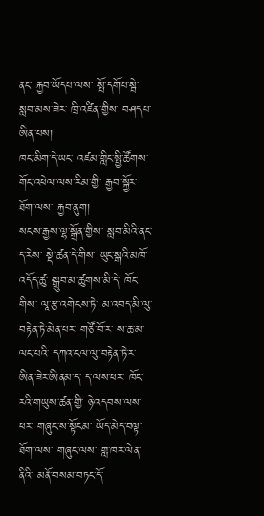ནང་ རྐྱབ་ཡོདཔ་ལས་ སྤོ་དགོཔ་སྦེ་ སླབ་མས་ཟེར་ ཁྲི་འཛིན་གྱིས་ བཤདཔ་ཨིན་པས།
ཁང་མིག་དེ་ཡང་ འཛམ་གླིང་སྤྱི་ཚོགས་གོང་འཕེལ་ལས་རིམ་གྱི་ རྒྱབ་སྐྱོར་ཐོག་ལས་ རྐྱབ་ནུག།
སངས་རྒྱས་ལྷ་སྒྲོན་གྱིས་ སླབ་མིའི་ནང་ ད་རེས་ སྡེ་ཚན་དེ་གིས་ ཡུང་སྒའི་མཁོ་འདོད་ཚུ་ སྒྲུབ་མ་ཚུགས་མི་དེ་ ཁོང་གིས་ ལཱ་རྩ་འགེངས་ཏེ་ མ་འབད་མི་ལུ་ བརྟེན་ཏེ་མེན་པར་ གཙོ་བོ་ར་ ས་ཆ་མ་ལང་པའི་ དཀའ་ངལ་ལུ་བརྟེན་ཏེ་ར་ ཨིན་ཟེར་ཨིནམ་ད་ ད་ལས་ཕར་ ཁོང་རའི་གཡུས་ཚན་གྱི་ ཉེ་འདབས་ལས་ཕར་ གཞུང་ས་སྟོངམ་ ཡོད་མེད་བལྟ་ཐོག་ལས་ གཞུང་ལས་ གླ་ཁར་ལེན་ནིའི་ མནོ་བསམ་བཏང་དོ་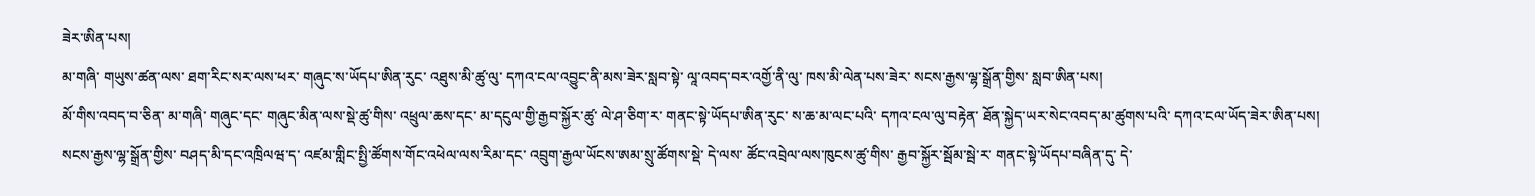ཟེར་ཨིན་པས།
མ་གཞི་ གཡུས་ཚན་ལས་ ཐག་རིང་སར་ལས་ཕར་ གཞུང་ས་ཡོདཔ་ཨིན་རུང་ འཐུས་མི་ཚུ་ལུ་ དཀའ་ངལ་འབྱུང་ནི་མས་ཟེར་སླབ་སྟེ་ ལཱ་འབད་བར་འགྱོ་ནི་ལུ་ ཁས་མི་ལེན་པས་ཟེར་ སངས་རྒྱས་ལྷ་སྒྲོན་གྱིས་ སླབ་ཨིན་པས།
མོ་གིས་འབད་བ་ཅིན་ མ་གཞི་ གཞུང་དང་ གཞུང་མིན་ལས་སྡེ་ཚུ་གིས་ འཕྲུལ་ཆས་དང་ མ་དངུལ་གྱི་རྒྱབ་སྐྱོར་ཚུ་ ལེ་ཤ་ཅིག་ར་ གནང་སྟེ་ཡོདཔ་ཨིན་རུང་ ས་ཆ་མ་ལང་པའི་ དཀའ་ངལ་ལུ་བརྟེན་ ཐོན་སྐྱེད་ཡར་སེང་འབད་མ་ཚུགས་པའི་ དཀའ་ངལ་ཡོད་ཟེར་ཨིན་པས།
སངས་རྒྱས་ལྷ་སྒྲོན་གྱིས་ བཤད་མི་དང་འཁྲིལཝ་ད་ འཛམ་གླིང་སྤྱི་ཚོགས་གོང་འཕེལ་ལས་རིམ་དང་ འབྲུག་རྒྱལ་ཡོངས་ཨམ་སྲུ་ཚོགས་སྡེ་ དེ་ལས་ ཚོང་འབྲེལ་ལས་ཁུངས་ཚུ་གིས་ རྒྱབ་སྐྱོར་སྦོམ་སྦེ་ར་ གནང་སྟེ་ཡོདཔ་བཞིན་དུ་ དེ་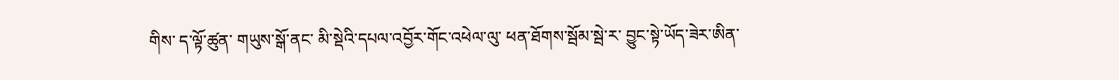གིས་ ད་ལྟོ་ཚུན་ གཡུས་སྒོ་ནང་ མི་སྡེའི་དཔལ་འབྱོར་གོང་འཕེལ་ལུ་ ཕན་ཐོགས་སྦོམ་སྦེ་ར་ བྱུང་སྟེ་ཡོད་ཟེར་ཨིན་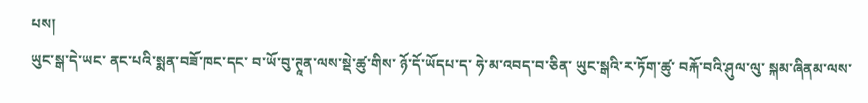པས།
ཡུང་སྒ་དེ་ཡང་ ནང་པའི་སྨན་བཟོ་ཁང་དང་ བ་ཡོ་བུ་ཊཱན་ལས་སྡེ་ཚུ་གིས་ ཉོ་དོ་ཡོདཔ་ད་ ཧེ་མ་འབད་བ་ཅིན་ ཡུང་སྒའི་ར་ཏོག་ཚུ་ བརྐོ་བའི་ཤུལ་ལུ་ སྐམ་ཞིནམ་ལས་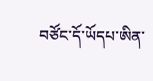བཙོང་དོ་ཡོདཔ་ཨིན་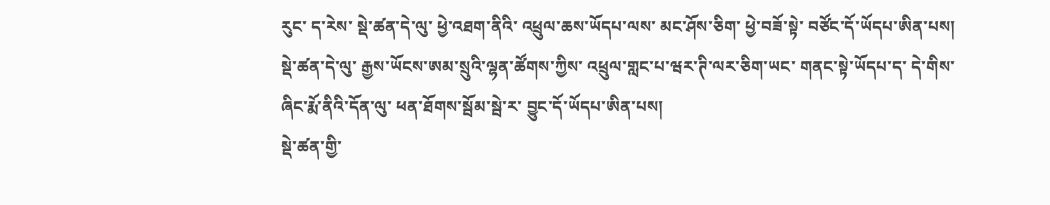རུང་ ད་རེས་ སྡེ་ཚན་དེ་ལུ་ ཕྱེ་འཐག་ནིའི་ འཕྲུལ་ཆས་ཡོདཔ་ལས་ མང་ཤོས་ཅིག་ ཕྱེ་བཟོ་སྟེ་ བཙོང་དོ་ཡོདཔ་ཨིན་པས།
སྡེ་ཚན་དེ་ལུ་ རྒྱས་ཡོངས་ཨམ་སྲུའི་ལྷན་ཚོགས་ཀྱིས་ འཕྲུལ་གླང་པ་ཝར་ཊི་ལར་ཅིག་ཡང་ གནང་སྟེ་ཡོདཔ་ད་ དེ་གིས་ ཞིང་རྨོ་ནིའི་དོན་ལུ་ ཕན་ཐོགས་སྦོམ་སྦེ་ར་ བྱུང་དོ་ཡོདཔ་ཨིན་པས།
སྡེ་ཚན་གྱི་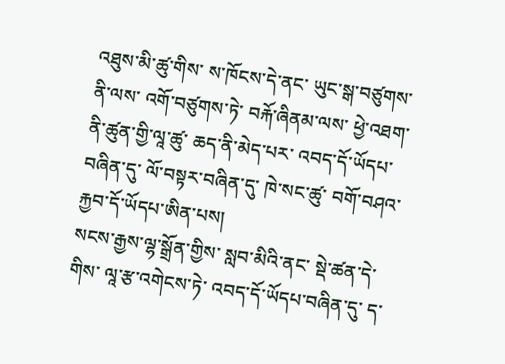འཐུས་མི་ཚུ་གིས་ ས་ཁོངས་དེ་ནང་ ཡུང་སྒ་བཙུགས་ནི་ལས་ འགོ་བཙུགས་ཏེ་ བརྐོ་ཞིནམ་ལས་ ཕྱེ་འཐག་ནི་ཚུན་གྱི་ལཱ་ཚུ་ ཆད་ནི་མེད་པར་ འབད་དོ་ཡོདཔ་བཞིན་དུ་ ལོ་བསྟར་བཞིན་དུ་ ཁེ་སང་ཚུ་ བགོ་བཤའ་རྐྱབ་དོ་ཡོདཔ་ཨིན་པས།
སངས་རྒྱས་ལྷ་སྒྲོན་གྱིས་ སླབ་མིའི་ནང་ སྡེ་ཚན་དེ་གིས་ ལཱ་རྩ་འགེངས་ཏེ་ འབད་དོ་ཡོདཔ་བཞིན་དུ་ ད་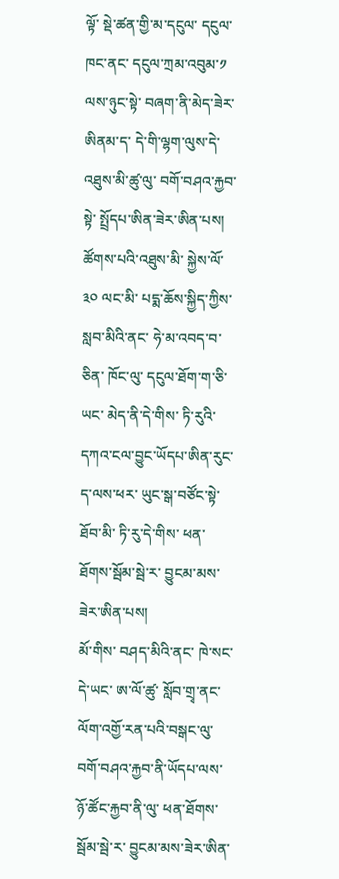ལྟོ་ སྡེ་ཚན་གྱི་མ་དངུལ་ དངུལ་ཁང་ནང་ དངུལ་ཀྲམ་འབུམ་༡ ལས་ཉུང་སྟེ་ བཞག་ནི་མེད་ཟེར་ཨིནམ་ད་ དེ་གི་ལྷག་ལུས་དེ་ འཐུས་མི་ཚུ་ལུ་ བགོ་བཤའ་རྐྱབ་སྟེ་ སྤྲོདཔ་ཨིན་ཟེར་ཨིན་པས།
ཚོགས་པའི་འཐུས་མི་ སྐྱེས་ལོ་༣༠ ལང་མི་ པདྨ་ཆོས་སྐྱིད་ཀྱིས་ སླབ་མིའི་ནང་ ཧེ་མ་འབད་བ་ཅིན་ ཁོང་ལུ་ དངུལ་ཐོག་ག་ཅི་ཡང་ མེད་ནི་དེ་གིས་ ཏི་རུའི་དཀའ་ངལ་བྱུང་ཡོདཔ་ཨིན་རུང་ ད་ལས་ཕར་ ཡུང་སྒ་བཙོང་སྟེ་ཐོབ་མི་ ཏི་རུ་དེ་གིས་ ཕན་ཐོགས་སྦོམ་སྦེ་ར་ བྱུངམ་མས་ཟེར་ཨིན་པས།
མོ་གིས་ བཤད་མིའི་ནང་ ཁེ་སང་དེ་ཡང་ ཨ་ལོ་ཚུ་ སློབ་གྲྭ་ནང་ ལོག་འགྱོ་རན་པའི་བསྒང་ལུ་ བགོ་བཤའ་རྐྱབ་ནི་ཡོདཔ་ལས་ ཉོ་ཚོང་རྐྱབ་ནི་ལུ་ ཕན་ཐོགས་སྦོམ་སྦེ་ར་ བྱུངམ་མས་ཟེར་ཨིན་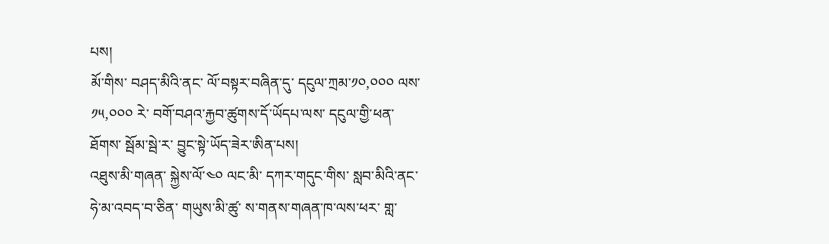པས།
མོ་གིས་ བཤད་མིའི་ནང་ ལོ་བསྟར་བཞིན་དུ་ དངུལ་ཀྲམ་༡༠,༠༠༠ ལས་༡༥,༠༠༠ རེ་ བགོ་བཤའ་རྐྱབ་ཚུགས་དོ་ཡོདཔ་ལས་ དངུལ་གྱི་ཕན་ཐོགས་ སྦོམ་སྦེ་ར་ བྱུང་སྟེ་ཡོད་ཟེར་ཨིན་པས།
འཐུས་མི་གཞན་ སྐྱེས་ལོ་༤༠ ལང་མི་ དཀར་གདུང་གིས་ སླབ་མིའི་ནང་ ཧེ་མ་འབད་བ་ཅིན་ གཡུས་མི་ཚུ་ ས་གནས་གཞན་ཁ་ལས་ཕར་ གླ་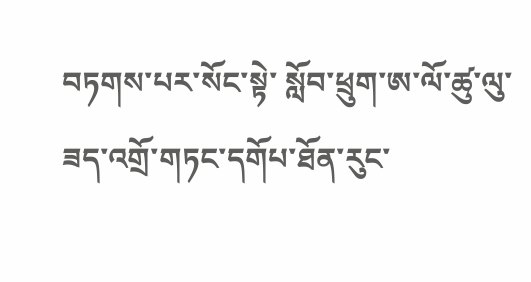བཏགས་པར་སོང་སྟེ་ སློབ་ཕྲུག་ཨ་ལོ་ཚུ་ལུ་ ཟད་འགྲོ་གཏང་དགོཔ་ཐོན་རུང་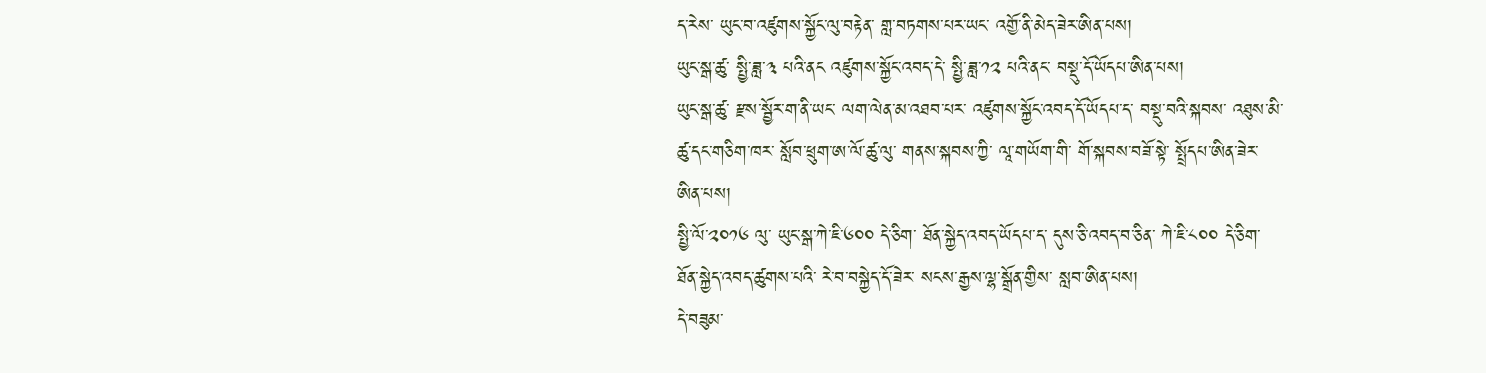ད་རེས་ ཡུང་བ་འཛུགས་སྐྱོང་ལུ་བརྟེན་ གླ་བཏགས་པར་ཡང་ འགྱོ་ནི་མེད་ཟེར་ཨིན་པས།
ཡུང་སྒ་ཚུ་ སྤྱི་ཟླ་༣ པའི་ནང འཛུགས་སྐྱོང་འབད་དེ་ སྤྱི་ཟླ་༡༢ པའི་ནང་ བསྡུ་དོ་ཡོདཔ་ཨིན་པས།
ཡུང་སྒ་ཚུ་ རྫས་སྦྱོར་ག་ནི་ཡང་ ལག་ལེན་མ་འཐབ་པར་ འཛུགས་སྐྱོང་འབད་དོ་ཡོདཔ་ད་ བསྡུ་བའི་སྐབས་ འཐུས་མི་ཚུ་དང་གཅིག་ཁར་ སློབ་ཕྲུག་ཨ་ལོ་ཚུ་ལུ་ གནས་སྐབས་ཀྱི་ ལཱ་གཡོག་གི་ གོ་སྐབས་བཟོ་སྟེ་ སྤྲོདཔ་ཨིན་ཟེར་ཨིན་པས།
སྤྱི་ལོ་༢༠༡༦ ལུ་ ཡུང་སྒ་ཀེ་ཇི་༦༠༠ དེ་ཅིག་ ཐོན་སྐྱེད་འབད་ཡོདཔ་ད་ དུས་ཅི་འབད་བ་ཅིན་ ཀེ་ཇི་༨༠༠ དེ་ཅིག་ ཐོན་སྐྱེད་འབད་ཚུགས་པའི་ རེ་བ་བསྐྱེད་དོ་ཟེར་ སངས་རྒྱས་ལྷ་སྒྲོན་གྱིས་ སླབ་ཨིན་པས།
དེ་བཟུམ་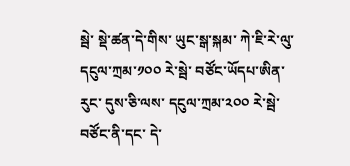སྦེ་ སྡེ་ཚན་དེ་གིས་ ཡུང་སྒ་སྐམ་ ཀེ་ཇི་རེ་ལུ་ དངུལ་ཀྲམ་༡༠༠ རེ་སྦེ་ བཙོང་ཡོདཔ་ཨིན་རུང་ དུས་ཅི་ལས་ དངུལ་ཀྲམ་༢༠༠ རེ་སྦེ་ བཙོང་ནི་དང་ དེ་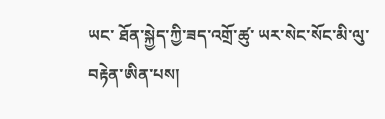ཡང་ ཐོན་སྐྱེད་ཀྱི་ཟད་འགྲོ་ཚུ་ ཡར་སེང་སོང་མི་ལུ་ བརྟེན་ཨིན་པས།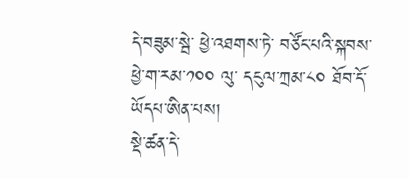དེ་བཟུམ་སྦེ་ ཕྱེ་འཐགས་ཏེ་ བཙོང་པའི་སྐབས་ ཕྱེ་ག་རམ་༡༠༠ ལུ་ དངུལ་ཀྲམ་༨༠ ཐོབ་དོ་ཡོདཔ་ཨིན་པས།
སྡེ་ཚན་དེ་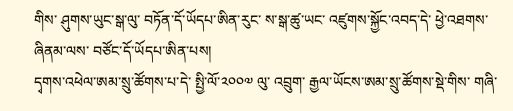གིས་ ཤུགས་ཡུང་སྒ་ལུ་ བཏོན་དོ་ཡོདཔ་ཨིན་རུང་ ས་སྒ་ཚུ་ཡང་ འཛུགས་སྐྱོང་འབད་དེ་ ཕྱེ་འཐགས་ཞིནམ་ལས་ བཙོང་དོ་ཡོདཔ་ཨིན་པས།
དྭགས་འཕེལ་ཨམ་སྲུ་ཚོགས་པ་དེ་ སྤྱི་ལོ་༢༠༠༧ ལུ་ འབྲུག་ རྒྱལ་ཡོངས་ཨམ་སྲུ་ཚོགས་སྡེ་གིས་ གཞི་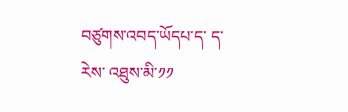བཙུགས་འབད་ཡོདཔ་ད་ ད་རེས་ འཐུས་མི་༡༡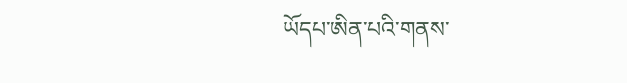ཡོདཔ་ཨིན་པའི་གནས་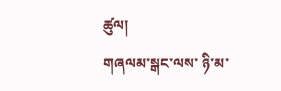ཚུལ།
གཞལམ་སྒང་ལས་ ཉི་མ་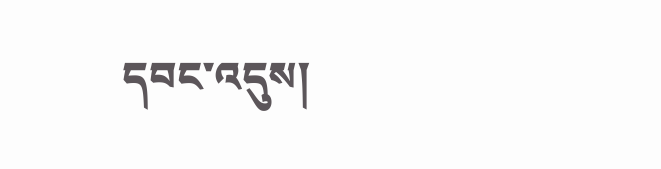དབང་འདུས།